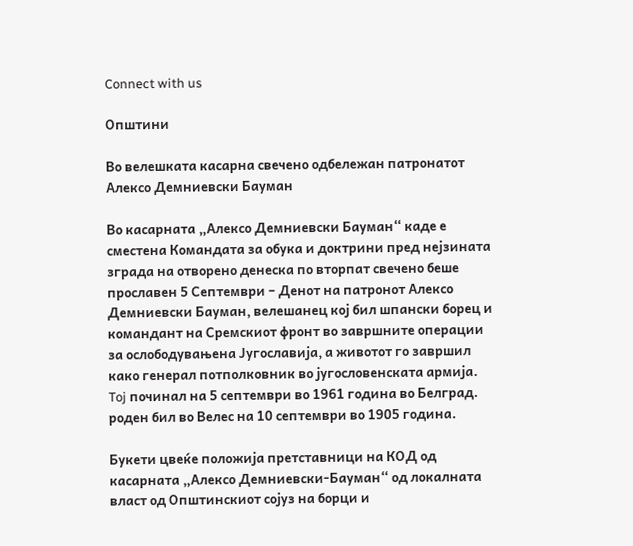Connect with us

Општини

Во велешката касарна свечено одбележан патронатот Алексо Демниевски Бауман

Во касарната „Алексо Демниевски Бауман“ каде е сместена Командата за обука и доктрини пред нејзината зграда на отворено денеска по вторпат свечено беше прославен 5 Септември – Денот на патронот Алексо Демниевски Бауман, велешанец кој бил шпански борец и командант на Сремскиот фронт во завршните операции за ослободувањена Југославија, а животот го завршил како генерал потполковник во југословенската армија. Toj починал на 5 септември во 1961 година во Белград. роден бил во Велес на 10 септември во 1905 година.

Букети цвеќе положија претставници на КОД од касарната „Алексо Демниевски-Бауман“ од локалната власт од Општинскиот сојуз на борци и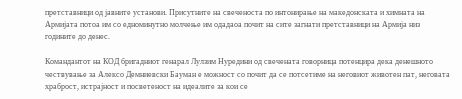претставници од јавните установи. Присутните на свеченоста по интонирање на македонската и химната на Армијата потоа им со едноминутно молчење им одадаоа почит на сите загнати претставници на Армија низ годините до денес.

Командантот на КОД бригадниот генарал Лулзим Нуредини од свечената говорница потенцира дека денешното чествување за Алексо Демниевски Бауман е можност со почит да се потсетиме на неговиот животен пат, неговата храброст, истрајност и посветеност на идеалите за кои се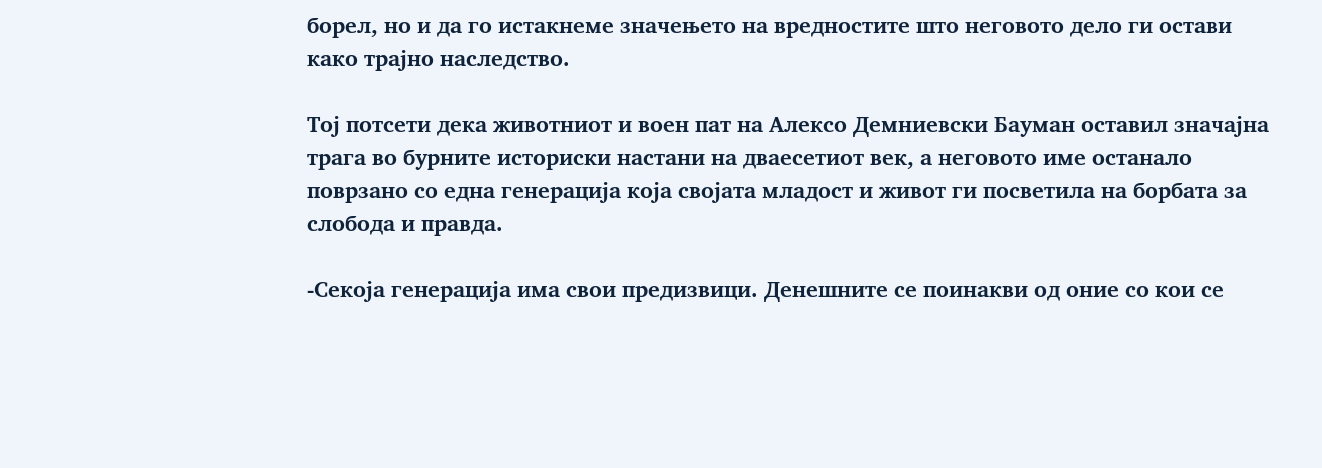борел, но и да го истакнеме значењето на вредностите што неговото дело ги остави како трајно наследство.

Тој потсети дека животниот и воен пат на Алексо Демниевски Бауман оставил значајна трага во бурните историски настани на дваесетиот век, а неговото име останало поврзано со една генерација која својата младост и живот ги посветила на борбата за слобода и правда.

-Секоја генерација има свои предизвици. Денешните се поинакви од оние со кои се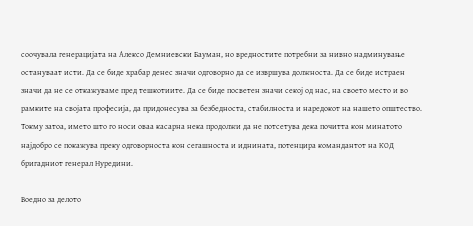соочувала генерацијата на Алексо Демниевски Бауман, но вредностите потребни за нивно надминување остануваат исти. Да се биде храбар денес значи одговорно да се извршува должноста. Да се биде истраен значи да не се откажуваме пред тешкотиите. Да се биде посветен значи секој од нас, на своето место и во рамките на својата професија, да придонесува за безбедноста, стабилноста и наредокот на нашето општество. Токму затоа, името што го носи оваа касарна нека продолжи да не потсетува дека почитта кон минатото најдобро се покажува преку одговорноста кон сегашноста и иднината, потенцира командантот на КОД бригадниот генерал Нуредини.

Воедно за делото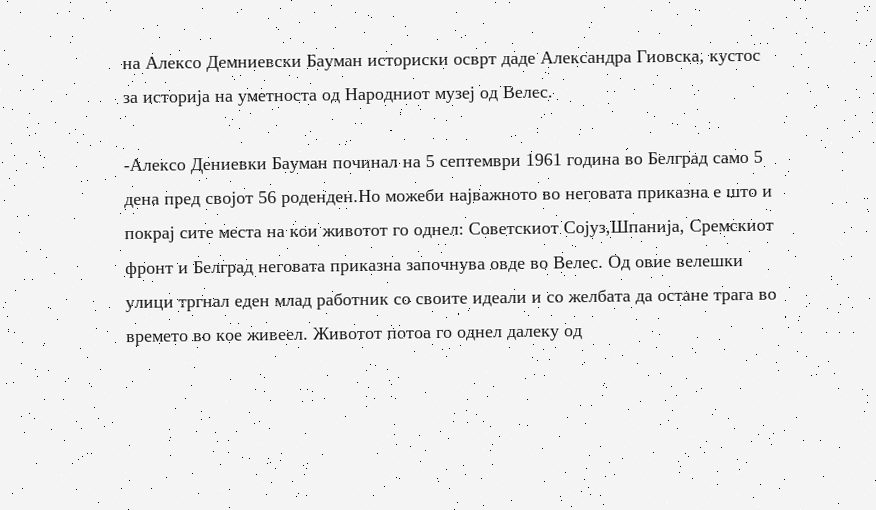на Алексо Демниевски Бауман историски осврт даде Александра Гиовска, кустос за историја на уметноста од Народниот музеј од Велес.

-Алексо Дениевки Бауман починал на 5 септември 1961 година во Белград само 5 дена пред својот 56 роденден.Но можеби најважното во неговата приказна е што и покрај сите места на кои животот го однел: Советскиот Сојуз,Шпанија, Сремскиот фронт и Белград неговата приказна започнува овде во Велес. Од овие велешки улици тргнал еден млад работник со своите идеали и со желбата да остане трага во времето во кое живеел. Животот потоа го однел далеку од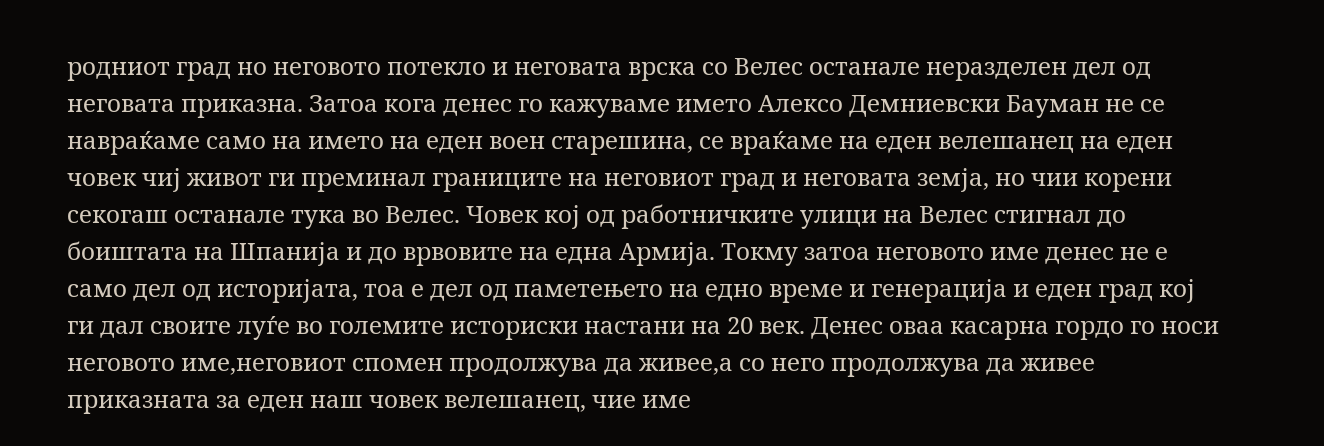родниот град но неговото потекло и неговата врска со Велес останале неразделен дел од неговата приказна. Затоа кога денес го кажуваме името Алексо Демниевски Бауман не се навраќаме само на името на еден воен старешина, се враќаме на еден велешанец на еден човек чиј живот ги преминал границите на неговиот град и неговата земја, но чии корени секогаш останале тука во Велес. Човек кој од работничките улици на Велес стигнал до боиштата на Шпанија и до врвовите на една Армија. Токму затоа неговото име денес не е само дел од историјата, тоа е дел од паметењето на едно време и генерација и еден град кој ги дал своите луѓе во големите историски настани на 20 век. Денес оваа касарна гордо го носи неговото име,неговиот спомен продолжува да живее,а со него продолжува да живее приказната за еден наш човек велешанец, чие име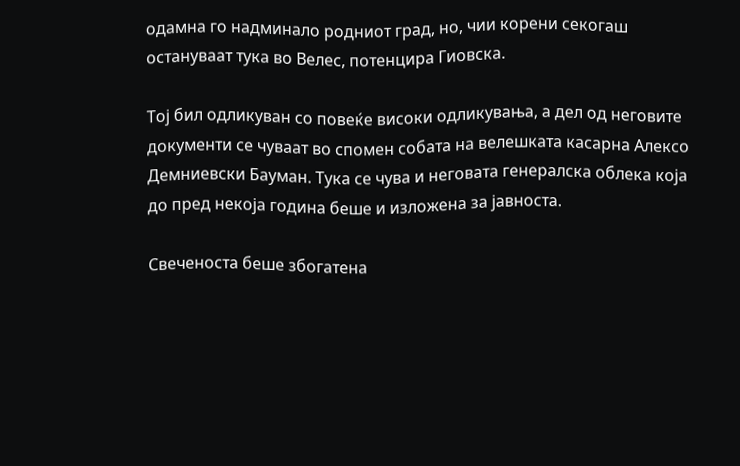одамна го надминало родниот град, но, чии корени секогаш остануваат тука во Велес, потенцира Гиовска.

Тој бил одликуван со повеќе високи одликувања, а дел од неговите документи се чуваат во спомен собата на велешката касарна Алексо Демниевски Бауман. Тука се чува и неговата генералска облека која до пред некоја година беше и изложена за јавноста.

Свеченоста беше збогатена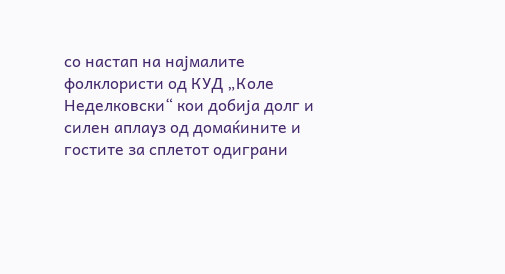со настап на најмалите фолклористи од КУД „Коле Неделковски“ кои добија долг и силен аплауз од домаќините и гостите за сплетот одиграни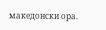македонски ора.